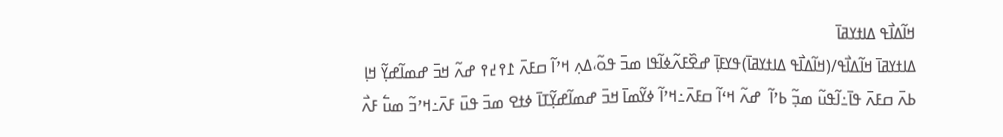ߞߊ߬ߡߊ߯ߟ ߡߊߙߌߥߊ߫
ߡߊߙߌߥߊ߫ ߞߊ߬ߡߊ߯ߟ/(ߞߊ߬ߡߊ߯ߟ ߡߊߙߌߥߊ߫)ߟߌߓߊ߲߫ ߝߐ߰ߓߍ߬ߦߊ߬ߟߊ ߘߏ߫ ߟߋ߬،ߡߍ߲ ߞߴߊ߬ ߛߓߍ߫ ߁߉߄߉ ߝߍ߬ ߞߏ߫ ߝߘߊ߬ߝߌ߲߬ ߞߊ߲ ߕߍ߫ ߛߓߍ߫ ߟߊ߫߸ߊ߬ߟߎ߬ ߘߏ߲߬ ߕߴߊ߬  ߝߍ߬ ߞߵߊ߬ ߛߓߍ߫߸ߞߴߊ߬ ߦߌ߬ߘߊ߫ ߞߏ߫ ߝߘߊ߬ߝߌ߲߬ߠߊ߫ ߦߙߐ ߘߏ߫ ߟߎ߫ ߓߍ߫߸ߞߴߏ߬ ߘߎ߱ ߓߍ߯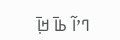ߣߴߊ߬ ߕߊ߫ ߞߊ߲߫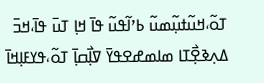ߠߋ߬،ߞߎ߬ߙߎ߲߬ߘߎ߬ ߕߴߊ߬ߟߎ߬ ߟߊ߫ ߞߊ߲ ߠߎ߫ ߟߊ߫،ߞߏ߫ ߡߍ߲ߢߐ߲߯ߠߊ ߘߊߘߝߐߟߌ߫ ߜߊ߲߯ߛߊ߲߫ ߠߋ߬،ߟߌߓߊ߲ߞߊ߫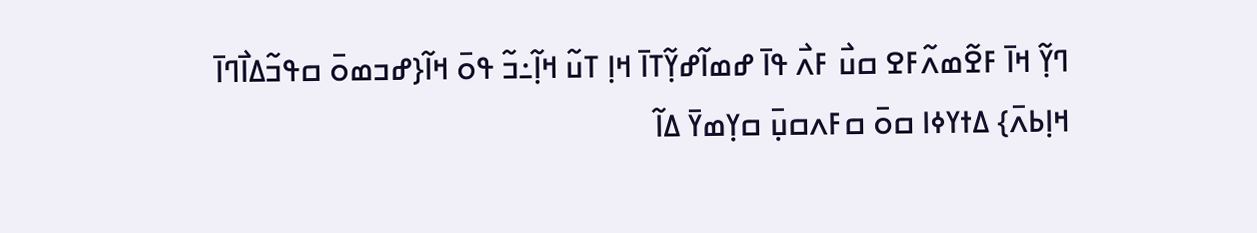ߣߌ߲߬ ߞߊ߫ ߓߐ߬ߘߍ߬ߓߐ ߛߎ߯ ߓߍ߯ ߟߊ߫ ߝߘߊ߬ߝߌ߲߬ߠߊ߫ ߞߊ߲ ߠߎ߬ ߞߊ߲߬߸ߏ߬ ߟߋ߫ ߞߊ߬{ߝߏߘߋ߫ ߛߟߏ߬ߡߊ߯ߣߊ߫ ߞߊ߲ߕߍ߫} ߡߙߌߦߊ ߛߋ߫ ߛߓߍߛߎ߲߫ ߛߌ߲ߘߌ߫ ߡߊ߬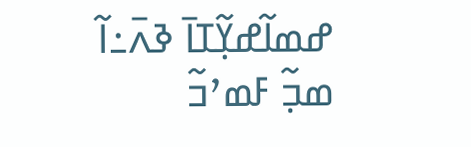ߝߘߊ߬ߝߌ߲߬ߠߊ߫ ߢߍ߫߸ߊ߬ ߘߏ߲߬ ߓߘߴߏ߬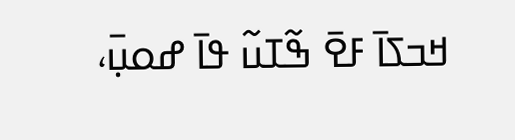ߞߏߖߊ߫ ߓߐ߫ ߒ߬ߠߎ߬ ߟߊ߫ ߝߋߎ߲߫،